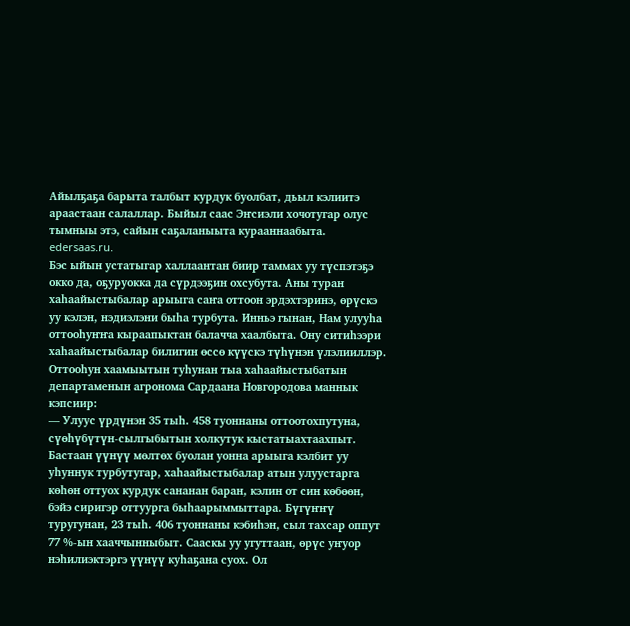Айылҕаҕа барыта талбыт курдук буолбат, дьыл кэлиитэ араастаан салаллар. Быйыл саас Эҥсиэли хочотугар олус тымныы этэ, сайын саҕаланыыта курааннаабыта.
edersaas.ru.
Бэс ыйын устатыгар халлаантан биир таммах уу түспэтэҕэ окко да, оҕуруокка да сүрдээҕин охсубута. Аны туран хаһаайыстыбалар арыыга саҥа оттоон эрдэхтэринэ, өрүскэ уу кэлэн, нэдиэлэни быһа турбута. Инньэ гынан, Нам улууһа оттооһуҥҥа кыраапыктан балачча хаалбыта. Ону ситиһээри хаһаайыстыбалар билигин өссө күүскэ түһүнэн үлэлииллэр. Оттооһун хаамыытын туһунан тыа хаһаайыстыбатын департаменын агронома Сардаана Новгородова маннык кэпсиир:
— Улуус үрдүнэн 35 тыһ. 458 туоннаны оттоотохпутуна, сүөһүбүтүн-сылгыбытын холкутук кыстатыахтаахпыт. Бастаан үүнүү мөлтөх буолан уонна арыыга кэлбит уу уһуннук турбутугар, хаһаайыстыбалар атын улуустарга көһөн оттуох курдук сананан баран, кэлин от син көбөөн, бэйэ сиригэр оттуурга быһаарыммыттара. Бүгүҥҥү туругунан, 23 тыһ. 406 туоннаны кэбиһэн, сыл тахсар оппут 77 %-ын хааччынныбыт. Сааскы уу угуттаан, өрүс уҥуор нэһилиэктэргэ үүнүү куһаҕана суох. Ол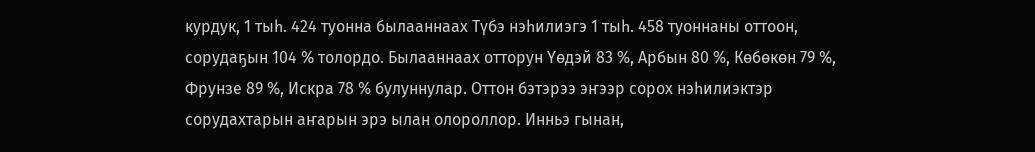курдук, 1 тыһ. 424 туонна былааннаах Түбэ нэһилиэгэ 1 тыһ. 458 туоннаны оттоон, сорудаҕын 104 % толордо. Былааннаах отторун Үөдэй 83 %, Арбын 80 %, Көбөкөн 79 %, Фрунзе 89 %, Искра 78 % булуннулар. Оттон бэтэрээ эҥээр сорох нэһилиэктэр сорудахтарын аҥарын эрэ ылан олороллор. Инньэ гынан,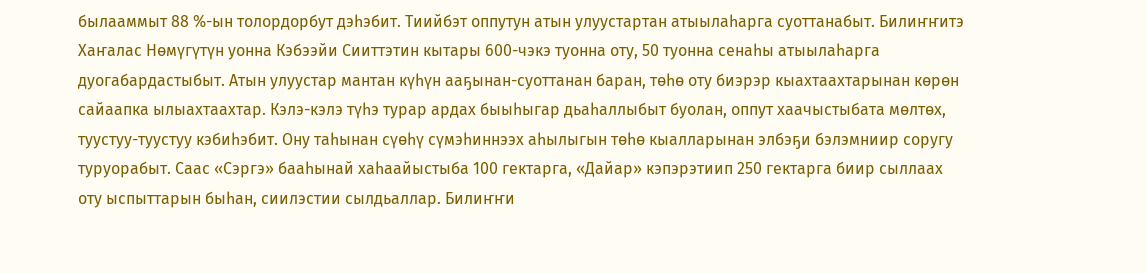былааммыт 88 %-ын толордорбут дэһэбит. Тиийбэт оппутун атын улуустартан атыылаһарга суоттанабыт. Билиҥҥитэ Хаҥалас Нөмүгүтүн уонна Кэбээйи Сииттэтин кытары 600-чэкэ туонна оту, 50 туонна сенаһы атыылаһарга дуогабардастыбыт. Атын улуустар мантан күһүн ааҕынан-суоттанан баран, төһө оту биэрэр кыахтаахтарынан көрөн сайаапка ылыахтаахтар. Кэлэ-кэлэ түһэ турар ардах быыһыгар дьаһаллыбыт буолан, оппут хаачыстыбата мөлтөх, туустуу-туустуу кэбиһэбит. Ону таһынан сүөһү сүмэһиннээх аһылыгын төһө кыалларынан элбэҕи бэлэмниир соругу туруорабыт. Саас «Сэргэ» бааһынай хаһаайыстыба 100 гектарга, «Дайар» кэпэрэтиип 250 гектарга биир сыллаах оту ыспыттарын быһан, сиилэстии сылдьаллар. Билиҥҥи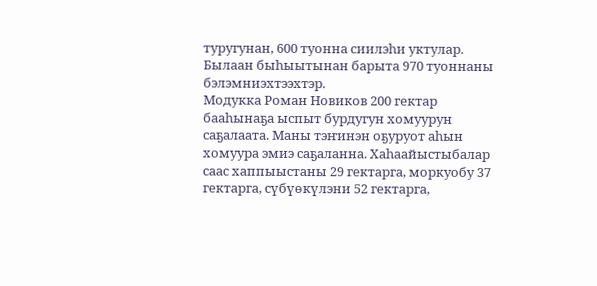туругунан, 600 туонна сиилэһи уктулар. Былаан быһыытынан барыта 970 туоннаны бэлэмниэхтээхтэр.
Модукка Роман Новиков 200 гектар бааһынаҕа ыспыт бурдугун хомуурун саҕалаата. Маны тэҥинэн оҕуруот аһын хомуура эмиэ саҕаланна. Хаһаайыстыбалар саас хаппыыстаны 29 гектарга, моркуобу 37 гектарга, сүбүөкүлэни 52 гектарга,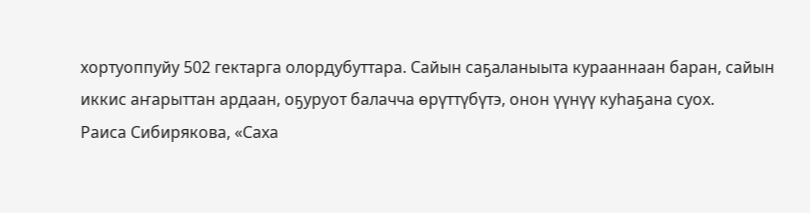хортуоппуйу 502 гектарга олордубуттара. Сайын саҕаланыыта курааннаан баран, сайын иккис аҥарыттан ардаан, оҕуруот балачча өрүттүбүтэ, онон үүнүү куһаҕана суох.
Раиса Сибирякова, «Саха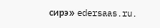сирэ» edersaas.ru.